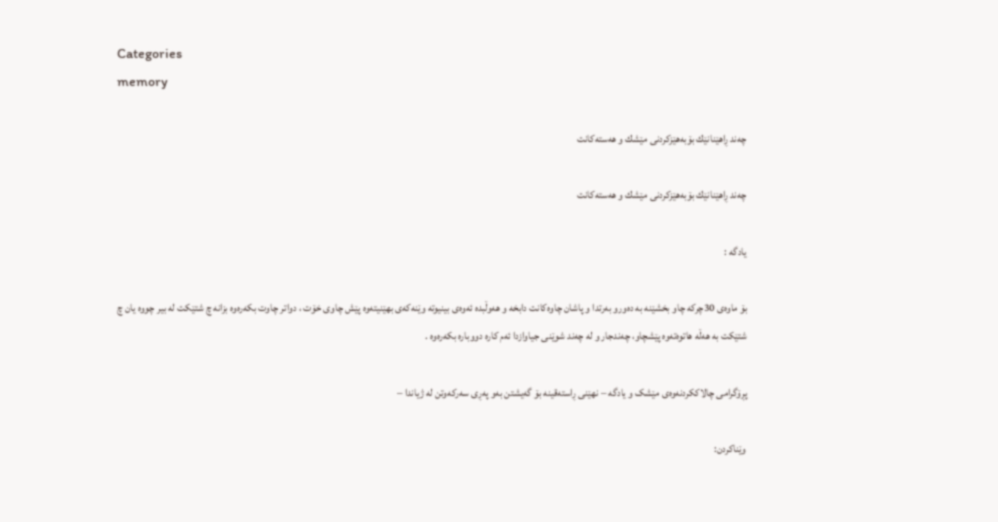Categories
memory

چەند ڕاهێنانێك بۆبەهێزكردنی مێشك و هەستەكانت

چەند ڕاهێنانێك بۆبەهێزكردنی مێشك و هەستەكانت

یادگە :

بۆ ماوەی 30چركە چاو بخشێنە بە دەورو بەرتدا و پاشان چاوەكانت دابخە و هەوڵبدە ئەوەی بینیوتە وێنەكەی بهێنیتەوە پێش چاوی خۆت ، دواتر چاوت بكەرەوە بزانە چ شتێكت لە بیر چووە یان چ  شتێكت بە هەڵە هاتوەتەوە پێشچاو، چەندجار و لە چەند شوێنی جیاوازدا ئەم كارە دووبارە بكەرەوە .

پڕۆگرامی چالاککردنەوەی مێشک و یادگە – نهێنی ڕاستەقینە بۆ گەیشتن بەو پەڕی سەرکەوتن لە ژیاندا –

وێناكردن: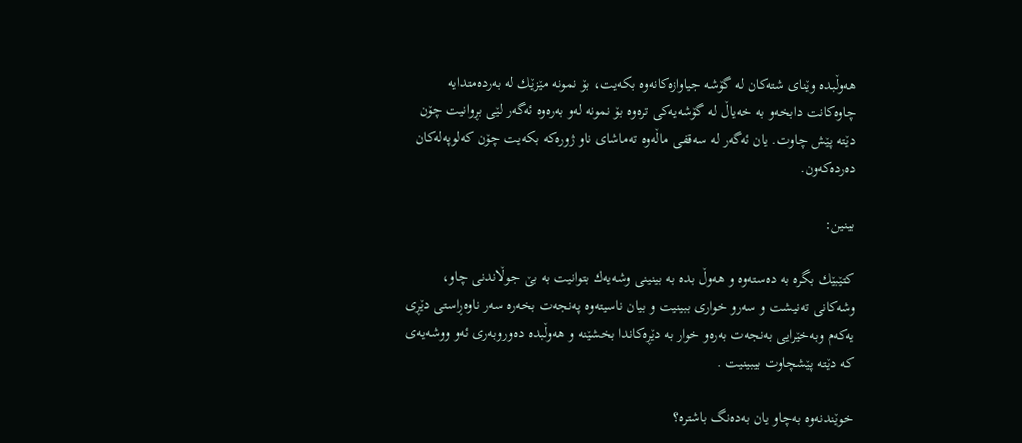هەوڵبدە وێنای شتەكان لە گۆشە جیاوازەكانەوە بكەیت، بۆ نمونە مێزێك لە بەردەمتدایە چاوەكانت دابخەو بە خەیاڵ لە گۆشەیەكی ترەوە بۆ نمونە لەو بەرەوە ئەگەر لێی بڕوانیت چۆن دێتە پێش چاوت. یان ئەگەر لە سەقفی ماڵەوە تەماشای ناو ژورەكە بكەیت چۆن كەلوپەلەكان دەردەكەون.

بینین:

كتێبێك بگرە بە دەستەوە و هەوڵ بدە بە بینینی وشەیەك بتوانیت بە بێ جوڵاندنی چاو، وشەكانی تەنیشت و سەرو خواری ببینیت و بیان ناسیتەوە پەنجەت بخەرە سەر ناوەڕاستی دێڕی یەكەم وبەخێرایی بەنجەت بەرەو خوار بە دێڕەكاندا بخشێنە و هەوڵبدە دەوروبەری ئەو ووشەیەی كە دێتە پێشچاوت بیبینیت .

خوێندنەوە بەچاو یان بەدەنگ باشترە؟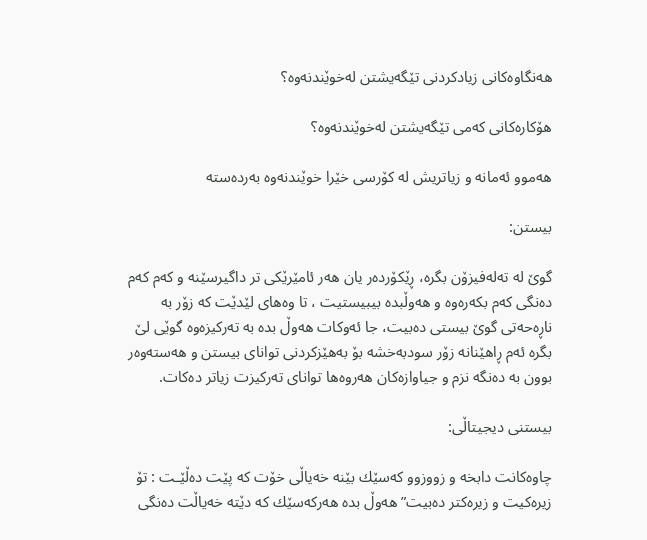هەنگاوەکانی زیادکردنی تێگەیشتن لەخوێندنەوە؟

هۆکارەکانی کەمی تێگەیشتن لەخوێندنەوە؟

هەموو ئەمانە و زیاتریش لە کۆرسی خێرا خوێندنەوە بەردەستە

بیستن:

گوێ لە تەلەفیزۆن بگرە، ڕێكۆردەر یان هەر ئامێرێكی تر داگیرسێنە و كەم كەم دەنگی كەم بكەرەوە و هەوڵبدە بیبیستیت ، تا وەهای لێدێت كە زۆر بە ناڕەحەتی گوێ بیستی دەبیت، جا ئەوكات هەوڵ بدە بە تەركیزەوە گوێی لێ بگرە ئەم ڕاهێنانە زۆر سودبەخشە بۆ بەهێزكردنی توانای بیستن و هەستەوەر بوون بە دەنگە نزم و جیاوازەكان هەروەها توانای تەركیزت زیاتر دەكات.

بیستنی دیجیتاڵی:

چاوەكانت دابخە و زووزوو كەسێك بێنە خەیاڵی خۆت كە پێت دەڵێـت : تۆ زیرەكیت و زیرەكتر دەبیت” هەوڵ بدە هەركەسێك كە دێتە خەیاڵت دەنگی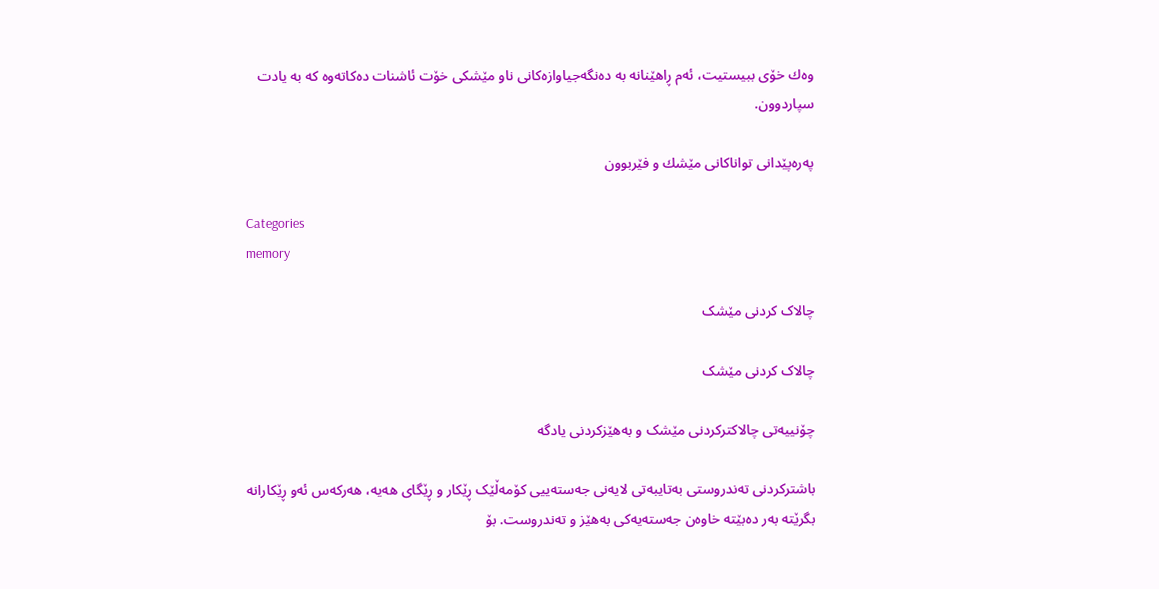وەك خۆی ببیستیت، ئەم ڕاهێنانە بە دەنگەجیاوازەكانی ناو مێشكی خۆت ئاشنات دەكاتەوە كە بە یادت سپاردوون.

په‌ره‌پێدانی تواناكانی مێشك و فێربوون

Categories
memory

چالاک کردنی مێشک

چالاک کردنی مێشک

چۆنییەتی چالاکترکردنی مێشک و بەهێزکردنی یادگە

باشترکردنی تەندروستی بەتایبەتی لایەنی جەستەییی کۆمەڵێک ڕێکار و ڕێگای هەیە، هەرکەس ئەو ڕێکارانە بگرێتە بەر دەبێتە خاوەن جەستەیەکی بەهێز و تەندروست. بۆ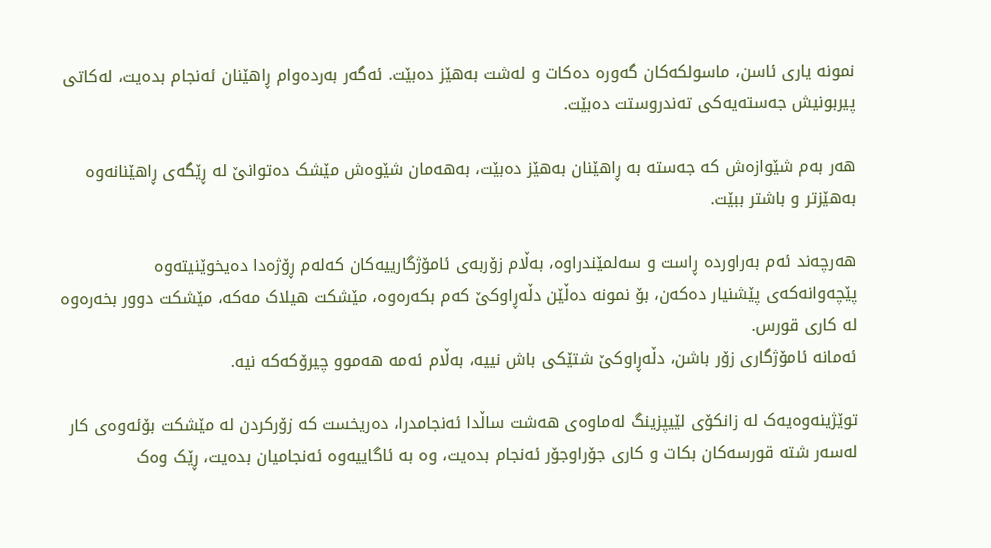نمونە یاری ئاسن، ماسولکەکان گەورە دەکات و لەشت بەهێز دەبێت. ئەگەر بەردەوام ڕاهێنان ئەنجام بدەیت، لەکاتی پیربونیش جەستەیەکی تەندروستت دەبێت.

هەر بەم شێوازەش کە جەستە بە ڕاهێنان بەهێز دەبێت، بەهەمان شێوەش مێشک دەتوانێ لە ڕێگەی ڕاهێنانەوە بەهێزتر و باشتر ببێت.

هەرچەند ئەم بەراوردە ڕاست و سەلمێندراوە، بەڵام زۆربەی ئامۆژگارییەکان کەلەم ڕۆژەدا دەیخوێنیتەوە پێچەوانەکەی پێشنیار دەکەن، بۆ نمونە دەڵێن دڵەڕاوکێ کەم بکەرەوە، مێشکت هیلاک مەکە، مێشکت دوور بخەرەوە لە کاری قورس.
ئەمانە ئامۆژگاری زۆر باشن، دڵەڕاوکێ شتێکی باش نییە، بەڵام ئەمە هەموو چیرۆکەکە نیە.

توێژینەوەیەک لە زانکۆی لێیپزینگ لەماوەی هەشت ساڵدا ئەنجامدرا، دەریخست کە زۆرکردن لە مێشکت بۆئەوەی کار لەسەر شتە قورسەکان بکات و کاری جۆراوجۆر ئەنجام بدەیت، وە بە ئاگاییەوە ئەنجامیان بدەیت، ڕێک وەک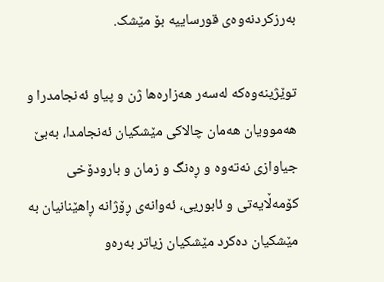بەرزکردنەوەی قورساییە بۆ مێشک.

توێژینەوەکە لەسەر هەزارەها ژن و پیاو ئەنجامدرا و هەموویان هەمان چالاکی مێشکیان ئەنجامدا، بەبێ جیاوازی نەتەوە و ڕەنگ و زمان و بارودۆخی کۆمەڵایەتی و ئابوریی، ئەوانەی ڕۆژانە ڕاهێنانیان بە مێشکیان دەکرد مێشکیان زیاتر بەرەو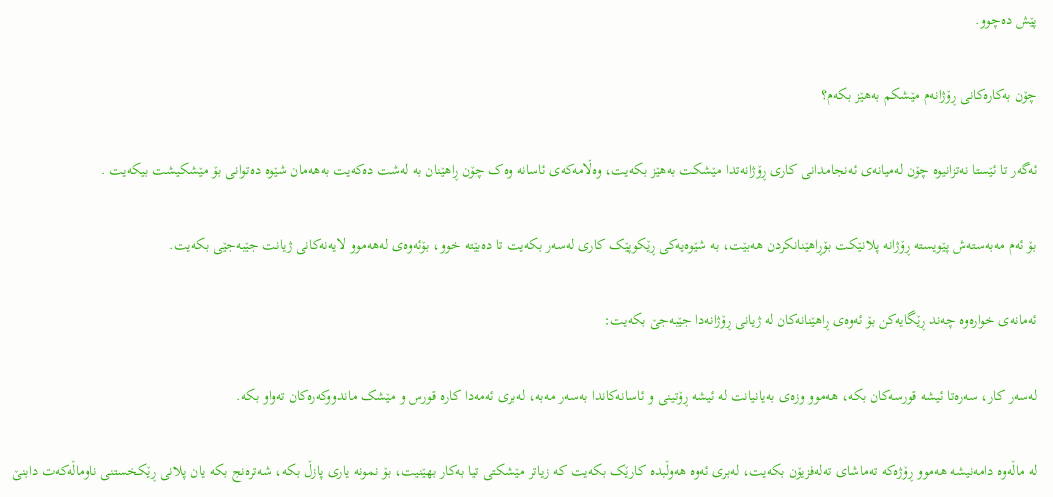پێش دەچوو.

چۆن بەکارەکانی ڕۆژانەم مێشکم بەهێز بکەم؟

ئەگەر تا ئێستا نەتزانیوە چۆن لەمیانەی ئەنجامدانی کاری ڕۆژانەتدا مێشکت بەهێز بکەیت، وەڵامەکەی ئاسانە وەک چۆن ڕاهێنان بە لەشت دەکەیت بەهەمان شێوە دەتوانی بۆ مێشکیشت بیکەیت .

بۆ ئەم مەبەستەش پێویستە ڕۆژانە پلانێکت بۆڕاهێنانکردن هەبێت، بە شێوەیەکی ڕێکوپێک کاری لەسەر بکەیت تا دەبێتە خوو، بۆئەوەی لەهەموو لایەنەکانی ژیانت جێبەجێی بکەیت.

ئەمانەی خوارەوە چەند ڕێگایەکن بۆ ئەوەی ڕاهێنانەکان لە ژیانی ڕۆژانەدا جێبەجێ بکەیت:

لەسەر کار، سەرەتا ئیشە قورسەکان بکە، هەموو وزەی بەیانیانت لە ئیشە ڕۆتینی و ئاسانەکاندا بەسەر مەبە، لەبری ئەمەدا کارە قورس و مێشک ماندووکەرەکان تەواو بکە.

لە ماڵەوە دامەنیشە هەموو ڕۆژەکە تەماشای تەلەفزیۆن بکەیت، لەبری ئەوە هەوڵبدە کارێک بکەیت کە زیاتر مێشکتی تیا بەکار بهێنیت، بۆ نمونە یاری پازڵ بکە، شەترەنج بکە یان پلانی ڕێکخستنی ناوماڵەکەت دابنێ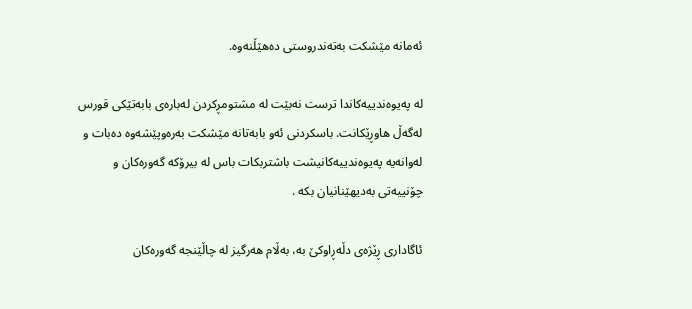ئەمانە مێشکت بەتەندروستی دەهێڵنەوە.

لە پەیوەندییەکاندا ترست نەبێت لە مشتومڕکردن لەبارەی بابەتێکی قورس لەگەڵ هاوڕێکانت. باسکردنی ئەو بابەتانە مێشکت بەرەوپێشەوە دەبات و لەوانەیە پەیوەندییەکانیشت باشتربکات باس لە بیرۆکە گەورەکان و چۆنییەتی بەدیهێنانیان بکە .

ئاگاداری ڕێژەی دڵەڕاوکێ بە، بەڵام هەرگیز لە چاڵێنجە گەورەکان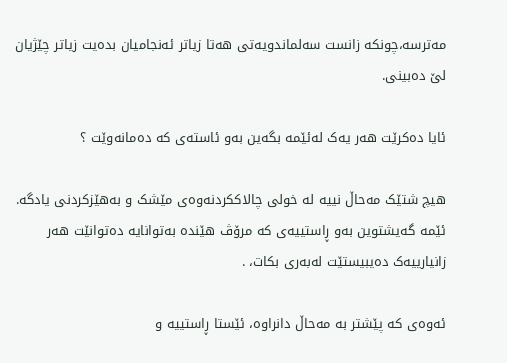مەترسە،چونکە زانست سەلماندویەتی هەتا زیاتر ئەنجامیان بدەیت زیاتر چێژیان لێ دەبینی.

ئایا دەکرێت هەر یەک لەئێمە بگەین بەو ئاستەی کە دەمانەوێت ؟

هیچ شتێک مەحاڵ نییە لە خولی چالاککردنەوەی مێشک و بەهێزکردنی یادگە. ئێمە گەیشتوین بەو ڕاستییەی کە مرۆڤ هێندە بەتوانایە دەتوانێت هەر زانیارییەک دەیبیستێت لەبەری بکات، .

ئەوەی کە پێشتر بە مەحاڵ دانراوە، ئێستا ڕاستییە و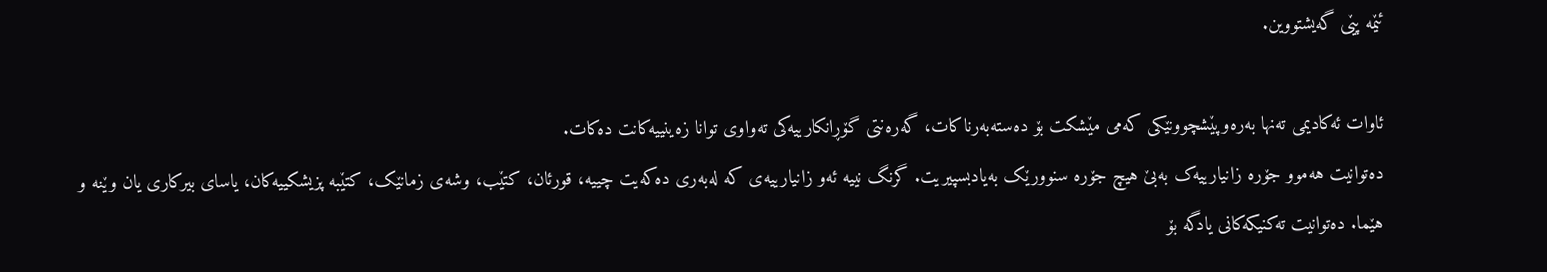ئێمە پێی گەیشتووین.

ئاوات ئەکادیمی تەنها بەرەوپێشچوونێکی کەمی مێشکت بۆ دەستەبەرناکات، گەرەنتی گۆڕانکارییەکی تەواوی توانا زەینییەکانت دەکات.
دەتوانیت هەموو جۆرە زانیارییەک بەبێ هیچ جۆرە سنوورێک بەیادبسپیریت. گرنگ نییە ئەو زانیارییەی کە لەبەری دەکەیت چییە، قورئان، کتێب، وشەی زمانێک، کتێبە پزیشکییەکان، یاسای بیرکاری یان وێنە و هێما. دەتوانیت تەکنیکەکانی یادگە بۆ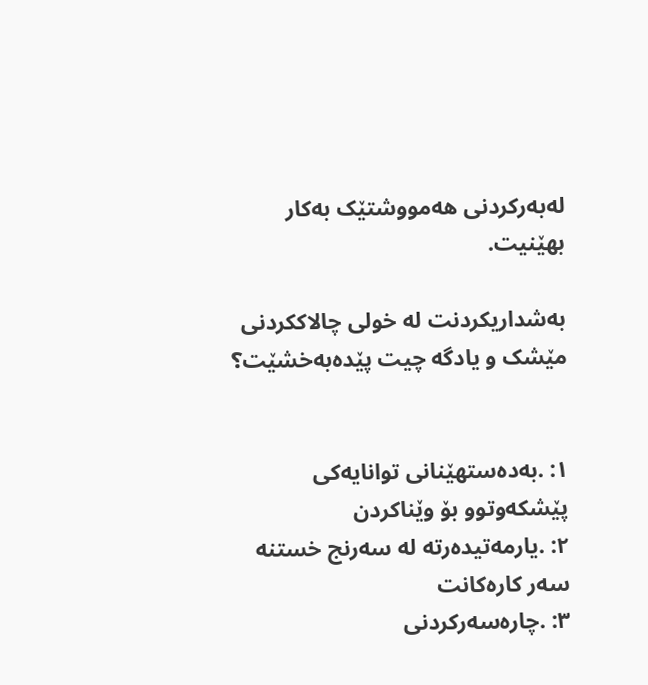لەبەرکردنی هەمووشتێک بەکار بهێنیت.

بەشداریکردنت لە خولی چالاککردنی مێشک و یادگە چیت پێدەبەخشێت؟


١: .بەدەستهێنانی توانایەکی پێشکەوتوو بۆ وێناکردن
٢: .یارمەتیدەرتە لە سەرنج خستنە سەر کارەکانت
٣: .چارەسەرکردنی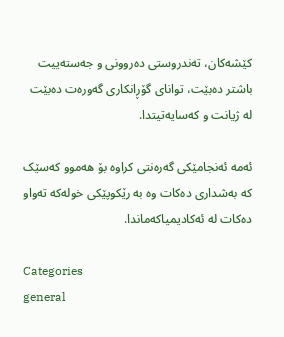کێشەکان، تەندروستی دەروونی و جەستەییت باشتر دەبێت، توانای گۆڕانکاری گەورەت دەبێت لە ژیانت و کەسایەتیتدا.

ئەمە ئەنجامێکی گەرەنتی کراوە بۆ هەموو کەسێک کە بەشداری دەکات وە بە رێکوپێکی خولەکە تەواو دەکات لە ئەکادیمیاکەماندا.

Categories
general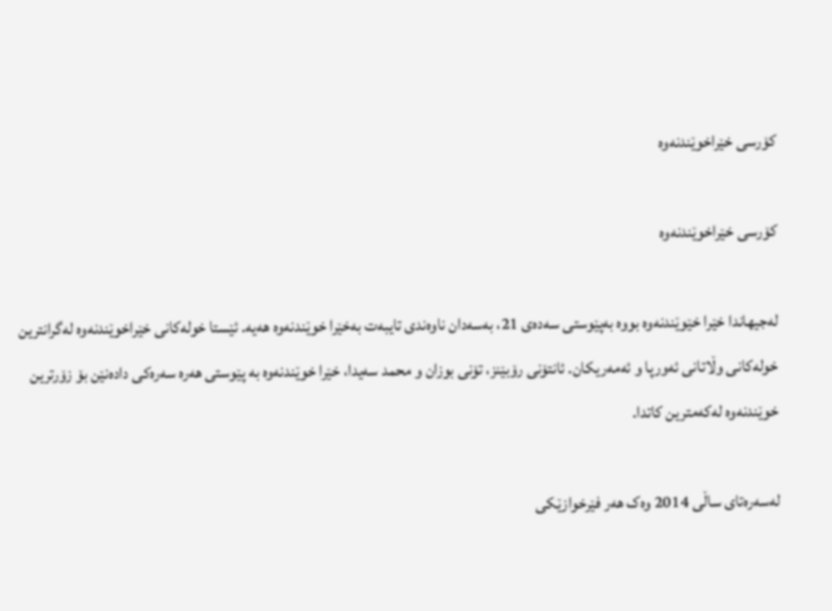کۆرسی خێراخوێندنەوە

کۆرسی خێراخوێندنەوە

لەجیهاندا خێرا خێوێندنەوە بووە بەپێوستی سەدەی 21، بەسەدان ناوەندی تایبەت بەخێرا خوێندنەوە هەیە. ئێستا خولەکانی خێراخوێندنەوە لەگرانترین خولەکانی وڵاتانی ئەورپا و ئەمەریکان. ئانتۆنی رۆبێنز، تۆنی بوزان و محمد سەیدا، خێرا خوێندنەوە بە پێوستی هەرە سەرەکی دادەنێن بۆ زۆرترین خوێندنەوە لەکەمترین کاتدا.

لەسەرەتای ساڵی 2014 وەک هەر فێرخوازێکی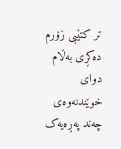تر کتێبی زۆرم دەکڕی بەڵام دوای خوێندنەوەی چەند پەڕەیەک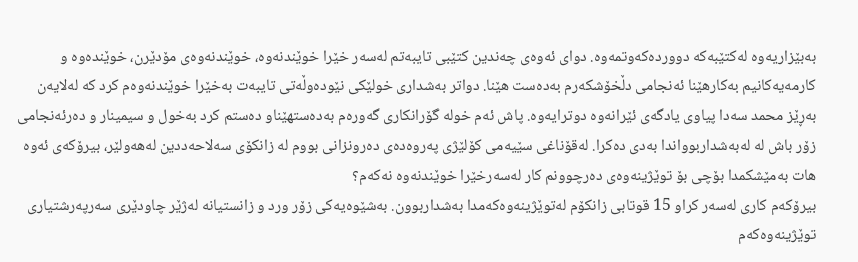بەبێزاریەوە لەکتێبەکە دووردەکەوتمەوە. دوای ئەوەی چەندین کتێبی تایبەتم لەسەر خێرا خوێندنەوە، خوێندنەوەی مۆدێرن، خوێندەوە و کارمەیەکانیم بەکارهێنا ئەنجامی دڵخۆشکەرم بەدەست هێنا. دواتر بەشداری خولێکی نێودەوڵەتی تایبەت بەخێرا خوێندنەوەم کرد کە لەلایەن بەڕێز محمد سەدا پیاوی یادگەی ئێرانەوە دوترایەوە. پاش ئەم خولە گۆرانکاری گەورەم بەدەستهێناو دەستم کرد بەخول و سیمینار و دەرئەنجامی زۆر باش لە لەبەشداربوواندا بەدی دەکرا. لەقۆناغی سێیەمی کۆلێژی پەروەدەی دەرونزانی بووم لە زانکۆی سەلاحەددین لەهەولێر، بیرۆکەی ئەوە هات بەمێشکمدا بۆچی بۆ توێژینەوەی دەرچوونم کار لەسەرخێرا خوێندنەوە نەکەم؟
بیرۆکەم کاری لەسەر کراو 15 قوتابی زانکۆم لەتوێژینەوەکەمدا بەشداربوون. بەشێوەیەکی زۆر ورد و زانستیانە لەژێر چاودێری سەرپەرشتیاری توێژینەوەکەم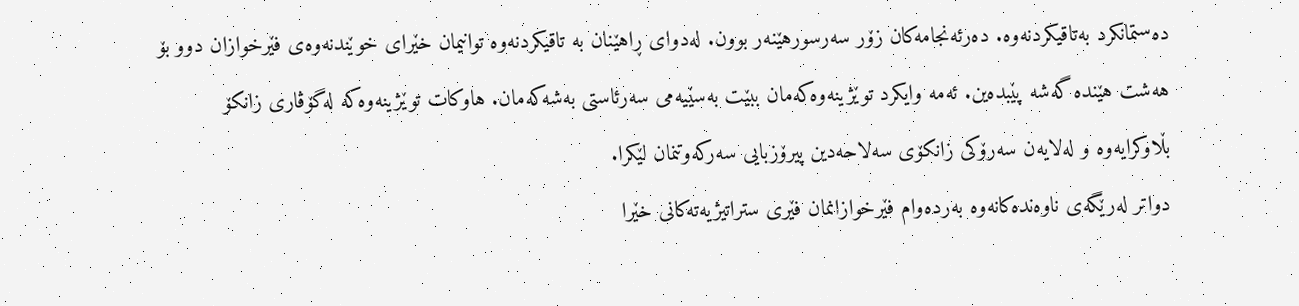دەستمانکرد بەتاقیکردنەوە. دەرئەنجامەکان زۆر سەرسورهێنەر بوون. لەدوای ڕاهێنان بە تاقیکردنەوە توانیمان خێرای خوێندنەوەی فێرخوازان دوو بۆ هەشت هێندە گەشە پێبدەین. ئەمە وایکرد توێژینەوەکەمان ببێت بەسێیەمی سەرئاستی بەشەکەمان. هاوکات توێژینەوەکە لەگۆڤاری زانکۆ بڵاوکرایەوە و لەلایەن سەرۆکی زانکۆی سەلاحەدین پیرۆزبایی سەرکەوتنمان لێکرا.
دواتر لەرێگەی ناوەندەکانەوە بەردەوام فێرخوازانمان فێری ستراتیژیەتەکانی خێرا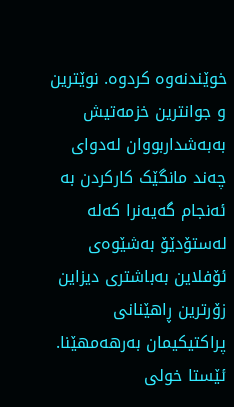خوێندنەوە کردوە. نوێترین و جوانترین خزمەتیش بەبەشداربووان لەدوای چەند مانگێک کارکردن بە ئەنجام گەیەنرا کەلە لەستۆدێۆ بەشێوەی ئۆفلاین بەباشتری دیزاین زۆرترین ڕاهێنانی پراکتیکیمان بەرهەمهێنا.
ئێستا خولی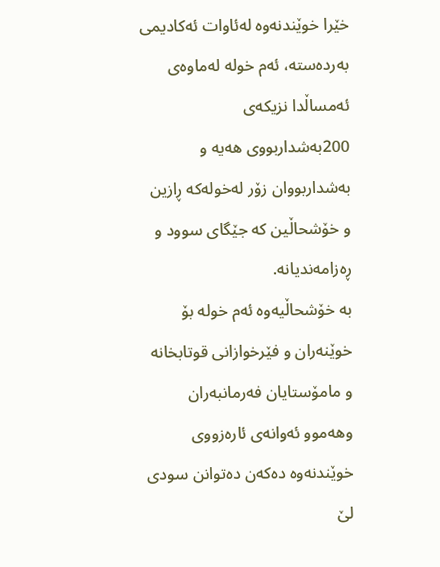خێرا خوێندنەوە لەئاوات ئەکادیمی بەردەستە، ئەم خولە لەماوەی ئەمساڵدا نزیکەی 200بەشداربووی هەیە و بەشداربووان زۆر لەخولەکە ڕازین و خۆشحاڵین کە جێگای سوود و ڕەزامەندیانە.
بە خۆشحاڵیەوە ئەم خولە بۆ خوێنەران و فێرخوازانی قوتابخانە و مامۆستایان فەرمانبەران وهەموو ئەوانەی ئارەزووی خوێندنەوە دەکەن دەتوانن سودی لێ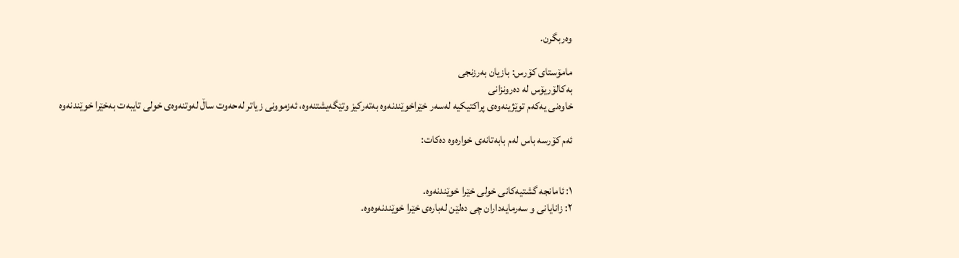وەربگرن.

مامۆستای کۆرس: بازیان بەرزنجی
بەکالۆریۆس لە دەرونزانی
خاوەنی یەکەم توێژینەوەی پراکتیکیە لەسەر خێراخوێندنەوە بەتەرکیز وتێگەیشتنەوە، ئەزموونی زیاتر لەحەوت ساڵ لەوتنەوەی خولی تایبەت بەخێرا خوێندنەوە

ئەم کۆرسە باس لەم بابەتانەی خوارەوە دەکات:


١: ئامانجە گشتیەکانی خولی خێرا خوێندنەوە.
٢: زانایانی و سەرمایەداران چی دەلێن لەبارەی خێرا خوێندنەوەوە.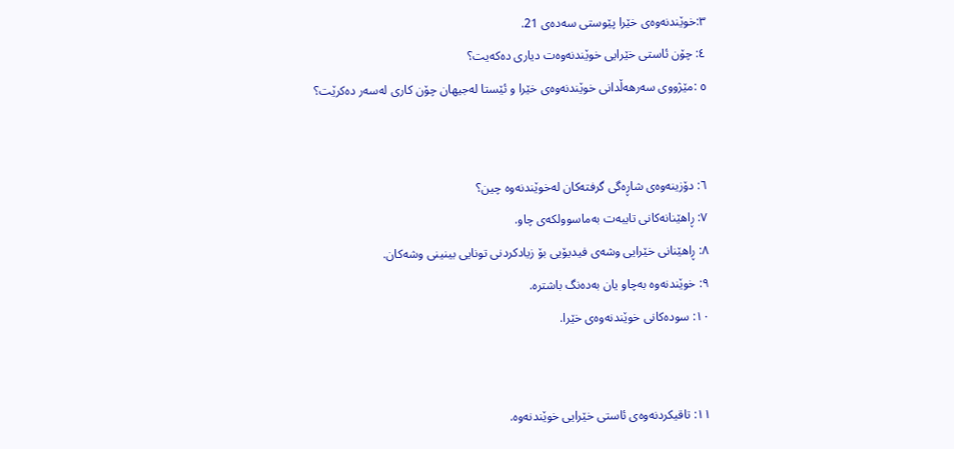٣:خوێندنەوەی خێرا پێوستی سەدەی 21.
٤: چۆن ئاستی خێرایی خوێندنەوەت دیاری دەکەیت؟
٥ :مێژووی سەرهەڵدانی خوێندنەوەی خێرا و ئێستا لەجیهان چۆن کاری لەسەر دەکرێت؟


٦: دۆزینەوەی شاڕەگی گرفتەکان لەخوێندنەوە چین؟
٧: ڕاهێنانەکانی تایبەت بەماسوولکەی چاو.
٨: ڕاهێنانی خێرایی وشەی فیدیۆیی بۆ زیادکردنی تونایی بینینی وشەکان.
٩: خوێندنەوە بەچاو یان بەدەنگ باشترە.
١٠: سودەکانی خوێندنەوەی خێرا.


١١: تاقیکردنەوەی ئاستی خێرایی خوێندنەوە.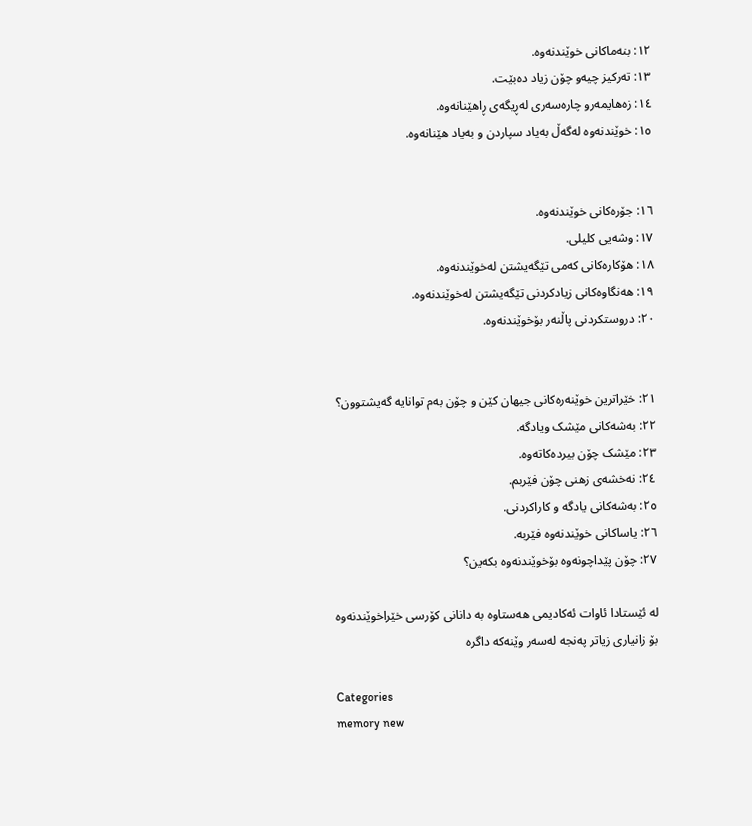١٢: بنەماکانی خوێندنەوە.
١٣: تەرکیز چیەو چۆن زیاد دەبێت.
١٤: زەهایمەرو چارەسەری لەڕیگەی ڕاهێنانەوە.
١٥: خوێندنەوە لەگەڵ بەیاد سپاردن و بەیاد هێنانەوە.


١٦: جۆرەکانی خوێندنەوە.
١٧: وشەیی کلیلی.
١٨: هۆکارەکانی کەمی تێگەیشتن لەخوێندنەوە.
١٩: هەنگاوەکانی زیادکردنی تێگەیشتن لەخوێندنەوە.
٢٠: دروستکردنی پاڵنەر بۆخوێندنەوە.


٢١: خێراترین خوێنەرەکانی جیهان کێن و چۆن بەم توانایە گەیشتوون؟
٢٢: بەشەکانی مێشک ویادگە.
٢٣: مێشک چۆن بیردەکاتەوە.
٢٤: نەخشەی زهنی چۆن فێربم.
٢٥: بەشەکانی یادگە و کاراکردنی.
٢٦: یاساکانی خوێندنەوە فێربە.
٢٧: چۆن پێداچونەوە بۆخوێندنەوە بکەین؟

لە ئێستادا ئاوات ئەکادیمی هەستاوە بە دانانی کۆرسی خێراخوێندنەوە بۆ زانیاری زیاتر پەنجە لەسەر وێنەکە داگرە

Categories
memory new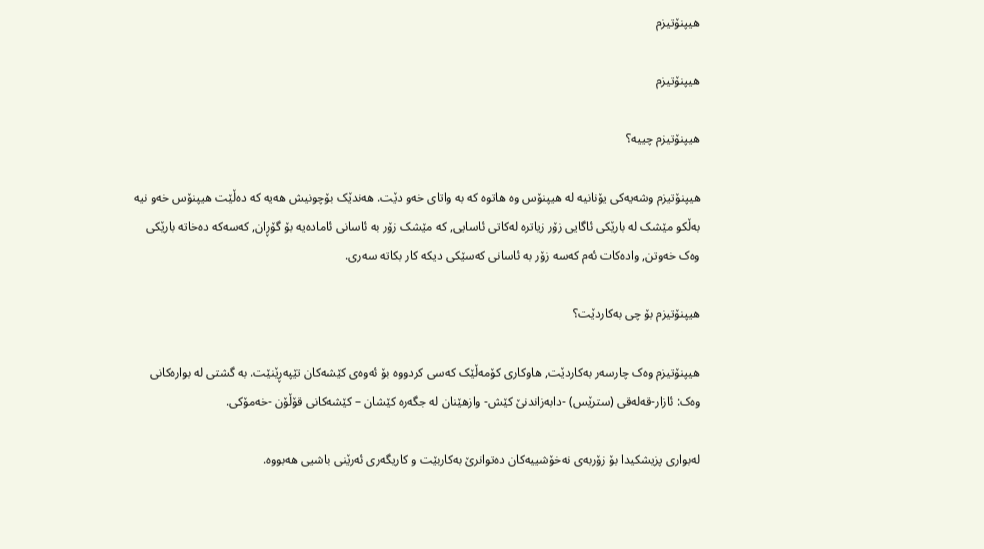هیپنۆتیزم

هیپنۆتیزم

هیپنۆتیزم چییە؟

هیپنۆتیزم وشەیەکی یۆنانیە لە هیپنۆس وە هاتوە کە بە واتای خەو دێت. هەندێک بۆچونیش هەیە کە دەڵێت هیپنۆس خەو نیە بەڵکو مێشک لە بارێکی ئاگایی زۆر زیاترە لەکاتی ئاسایی, کە مێشک زۆر بە ئاسانی ئامادەیە بۆ گۆڕان, کەسەکە دەخاتە بارێکی وەک خەوتن, وادەکات ئەم کەسە زۆر بە ئاسانی کەسێکی دیکە کار بکاتە سەری.

هیپنۆتیزم بۆ چی بەکاردێت؟

هیپنۆتیزم وەک چارسەر بەکاردێت, هاوکاری کۆمەڵێک کەسی کردووە بۆ ئەوەی کێشەکان تێپەڕێنێت. بە گشتی لە بوارەکانی وەک: ئازار-قەلەقی (سترێس) -دابەزاندنێ کێش- وازهێنان لە جگەرە کێشان – کێشەکانی قۆڵۆن -خەمۆکی.

لەبواری پزیشکیدا بۆ زۆربەی نەخۆشییەکان دەتوانرێ بەکاربێت و کاریگەری ئەرێنی باشیی هەبووە.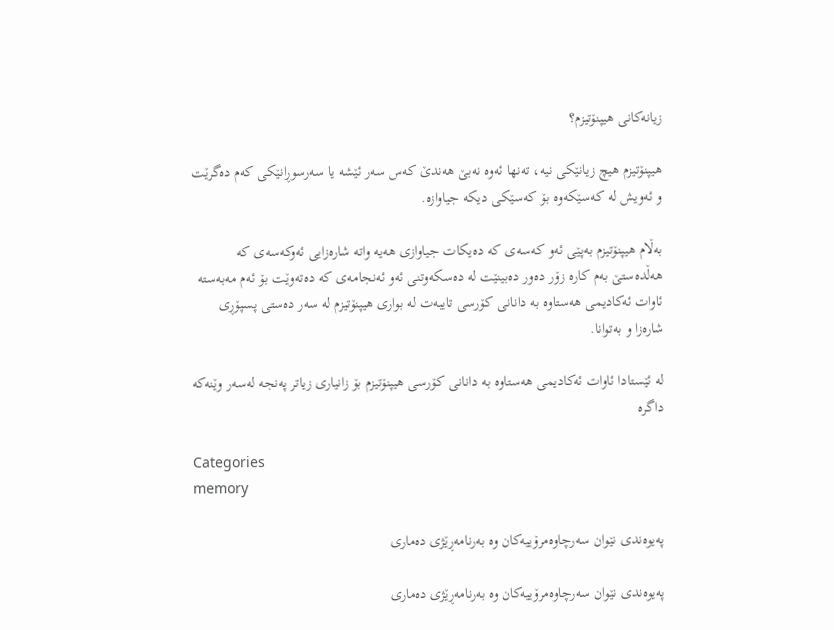زیانەکانی هیپنۆتیزم؟

هیپنۆتیزم هیچ زیانێکی نیە، تەنها ئەوە نەبێ هەندێ کەس سەر ئێشە یا سەرسوڕانێکی کەم دەگرێت و ئەویش لە کەسێکەوە بۆ کەسێکی دیکە جیاوازە.

بەڵام هیپنۆتیزم بەپێی ئەو کەسەی کە دەیکات جیاوازی هەیە واتە شارەزایی ئەوکەسەی کە هەڵدەستێ بەم کارە زۆر دەور دەبینێت لە دەسکەوتنی ئەو ئەنجامەی کە دەتەوێت بۆ ئەم مەبەستە ئاوات ئەکادیمی هەستاوە بە دانانی کۆرسی تایبەت لە بواری هیپنۆتیزم لە سەر دەستی پسپۆڕی شارەزا و بەتوانا.

لە ئێستادا ئاوات ئەکادیمی هەستاوە بە دانانی کۆرسی هیپنۆتیزم بۆ زانیاری زیاتر پەنجە لەسەر وێنەکە داگرە

Categories
memory

پەیوەندی نێوان سەرچاوەمرۆییەکان وە بەرنامەڕێژی دەماری

پەیوەندی نێوان سەرچاوەمرۆییەکان وە بەرنامەڕێژی دەماری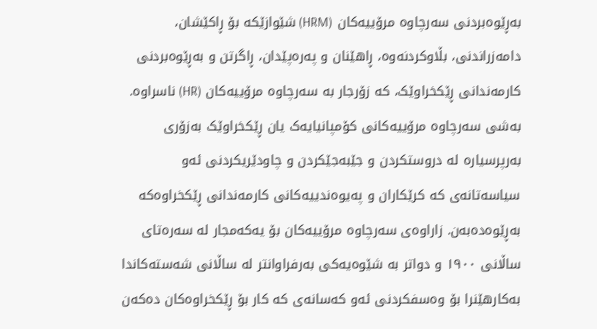بەڕێوەبردنی سەرچاوە مرۆییەکان (HRM) شێوازێکە بۆ ڕاکێشان، دامەزراندنی، بڵاوکردنەوە، ڕاهێنان و پەرەپێدان، ڕاگرتن و بەڕێوەبردنی کارمەندانی ڕێکخراوێک، کە زۆرجار بە سەرچاوە مرۆییەکان (HR) ناسراوە. بەشی سەرچاوە مرۆییەکانی کۆمپانیایەک یان ڕێکخراوێک بەزۆری بەرپرسیارە لە دروستکردن و جێبەجێکردن و چاودێریکردنی ئەو سیاسەتانەی کە کرێکاران و پەیوەندییەکانی کارمەندانی ڕێکخراوەکە بەڕێوەدەبەن. زاراوەی سەرچاوە مرۆییەکان بۆ یەکەمجار لە سەرەتای ساڵانی ١٩٠٠ و دواتر بە شێوەیەکی بەرفراوانتر لە ساڵانی شەستەکاندا بەکارهێنرا بۆ وەسفکردنی ئەو کەسانەی کە کار بۆ ڕێکخراوەکان دەکەن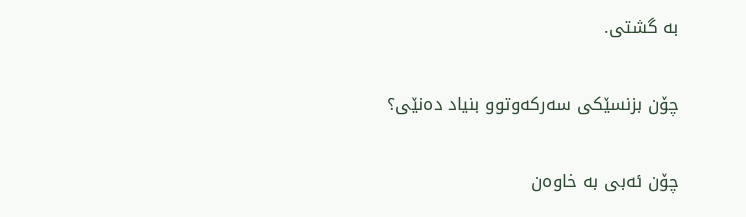بە گشتی.

چۆن بزنسێکی سەرکەوتوو بنیاد دەنێی؟

چۆن ئەبی بە خاوەن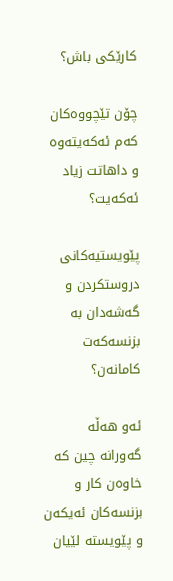کارێکی باش؟

چۆن تێچووەکان کەم ئەکەیتەوە و داهاتت زیاد ئەکەیت؟

پێویستیەکانی دروستکردن و گەشەدان بە بزنسەکەت کامانەن؟

ئەو هەڵە گەورانە چین کە خاوەن کار و بزنسەکان ئەیکەن و پێویستە لێیان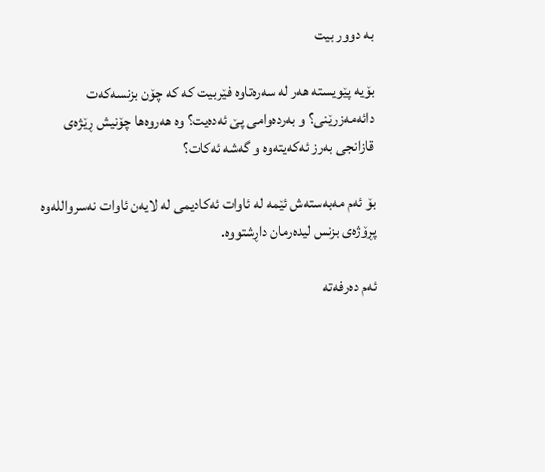بە دوور بیت

بۆیە پێویستە هەر لە سەرەتاوە فێربیت کە کە چۆن بزنسەکەت دائەمەزرێنی؟ و بەردەوامی پێ ئەدەیت؟ وە هەروەها چۆنیش ڕێژەی قازانجی بەرز ئەکەیتەوە و گەشە ئەکات؟

بۆ ئەم مەبەستەش ئێمە لە ئاوات ئەکادیمی لە لایەن ئاوات نەسرواللەوە پڕۆژەی بزنس لیدەرمان داڕشتووە.

ئەم دەرفەتە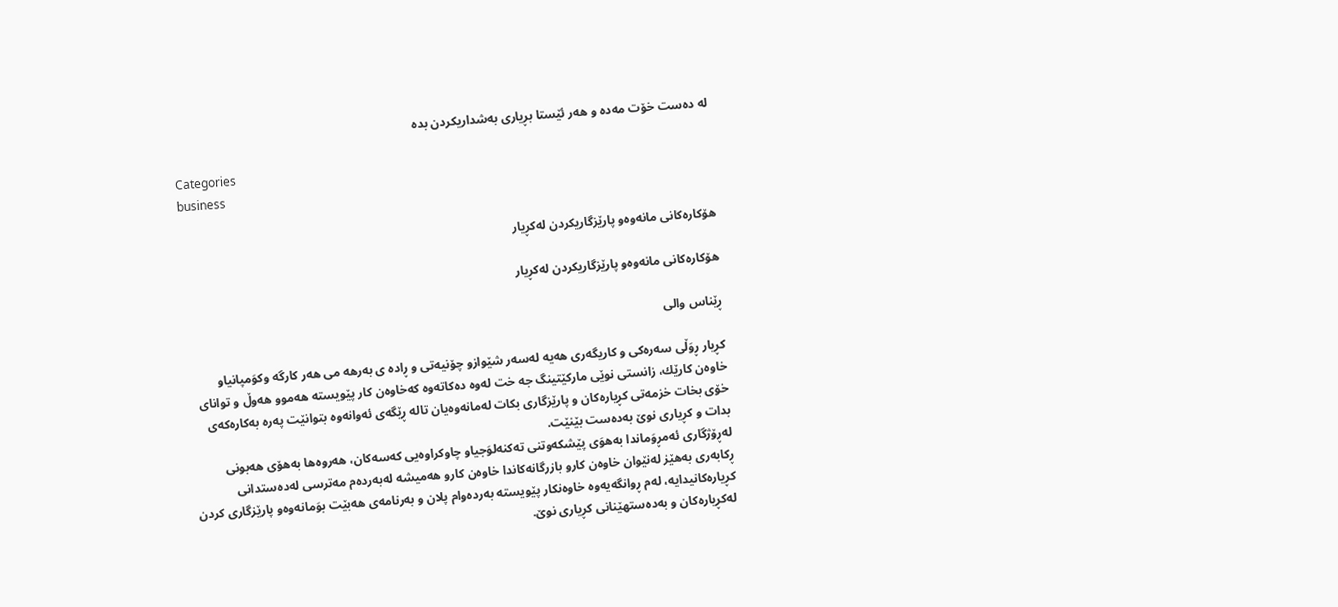لە دەست خۆت مەدە و هەر ئێستا بڕیاری بەشداریکردن بدە

Categories
business

هۆكارەكانی مانەوەو پارێزگاریكردن لەكڕیار

هۆكارەكانی مانەوەو پارێزگاریكردن لەكڕیار

ڕێناس والی

كڕیار ڕوَڵی سەرەكی و كاریگەری هەیە لەسەر شێوازو چۆنیەتی و ڕادە ی بەرهە می هەر كارگە وكوَمپانیاو خاوەن كارێك، زانستی نوێی ماركێتینگ جە خت لەوە دەكاتەوە كەخاوەن كار پێویستە هەموو هەوڵ و توانای خۆی بخات خزمەتی كڕیارەكان و پارێزگاری بكات لەمانەوەیان تالە ڕێگەی ئەوانەوە بتوانێت پەرە بەكارەكەی بدات و كڕیاری نوێ بەدەست بێنێت.
لەڕۆژگاری ئەمڕوَماندا بەهوَی پێشكەوتنی تەكنەلوَجیاو چاوكراوەیی كەسەكان، هەروەها بەهۆی هەبونی ڕكابەری بەهێز لەنێوان خاوەن كارو بازرگانەكاندا خاوەن كارو هەمیشە لەبەردەم مەترسی لەدەستدانی كڕیارەكانیدایە، لەم ڕوانگەیەوە خاوەنكار پێویستە بەردەوام پلان و بەرنامەی هەبێت بوَمانەوەو پارێزگاری كردن لەكڕیارەكان و بەدەستهێنانی كڕیاری نوێ.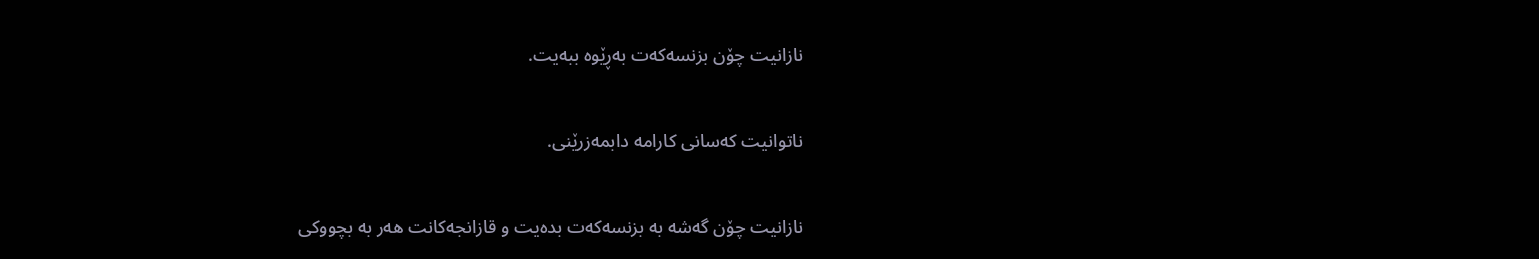نازانیت چۆن بزنسەکەت بەڕێوە ببەیت.

ناتوانیت کەسانی کارامە دابمەزرێنی.

نازانیت چۆن گەشە بە بزنسەکەت بدەیت و قازانجەکانت هەر بە بچووکی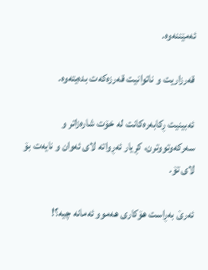ئەمێننەوە.

قەرزاریت و ناتوانیت قەرزەکەت بدەیتەوە.

ئەبینیت ڕکابەرەکانت لە خۆت شارەزاتر و سەرکەوتووترن، کڕیار ئەڕواتە لای ئەوان و نایەت بۆ لای تۆ.

ئەرێ بەڕاست هۆکاری هەموو ئەمانە چیە؟!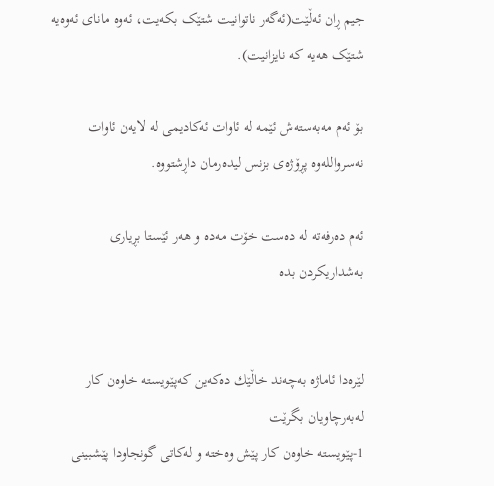جیم ڕان ئەڵێت(ئەگەر ناتوانیت شتێک بکەیت، ئەوە مانای ئەوەیە شتێک هەیە کە نایزانیت).

بۆ ئەم مەبەستەش ئێمە لە ئاوات ئەکادیمی لە لایەن ئاوات نەسرواللەوە پڕۆژەی بزنس لیدەرمان داڕشتووە.

ئەم دەرفەتە لە دەست خۆت مەدە و هەر ئێستا بڕیاری بەشداریکردن بدە


لێرەدا ئاماژە بەچەند خاڵێك دەكەین كەپێویستە خاوەن كار لەبەرچاویان بگرێت
1-پێویستە خاوەن كار پێش وەختە و لەكاتی گونجاودا پێشبینی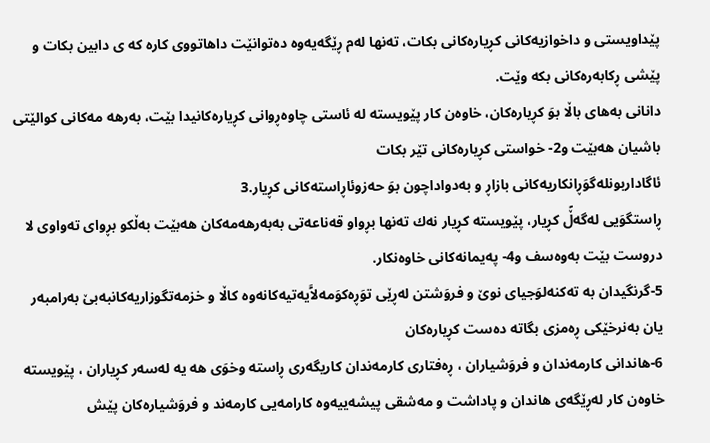پێداویستی و داخوازیەكانی كڕیارەكانی بكات، تەنها لەم ڕێگەیەوە دەتوانێت داهاتووی كارە كە ی دابین بكات و پێشی ڕكابەرەكانی بكە وێت.
دانانی بەهای باڵا بوَ كڕیارەكان، خاوەن كار پێویستە لە ئاستی چاوەڕوانی كڕیارەكانیدا بێت، بەرهە مەكانی كوالێتی باشیان هەبێت و2- خواستی كڕیارەكانی تێر بكات
ئاگاداربونلەگوَڕانكاریەكانی بازاڕ و بەدواداچون بوَ حەزوئاڕاستەكانی كڕیار.3
ڕاستگوَیی لەگەڵً كڕیار، پێویستە كڕیار نەك تەنها بڕواو قەناعەتی بەبەرهەمەكان هەبێت بەڵكو بڕوای تەواوی لا دروست بێت بەوەسف و4- پەیمانەكانی خاوەنكار.
5-گرنگیدان بە تەكنەلوَجیای نوێ و فروَشتن لەڕێی توَڕەكوَمەلاًَیەتیەكانەوە كاڵا و خزمەتگوزاریەكانبەبێ بەرامبەر یان بەنرخێكی ڕەمزی بگاتە دەست كڕیارەكان
6-هاندانی كارمەندان و فروَشیاران ، ڕەفتاری كارمەندان كاریگەری ڕاسته وخوَی هە یە لەسەر كڕیاران ، پێویستە خاوەن كار لەڕێگەی هاندان و پاداشت و مەشقی پیشەییەوە كارامەیی كارمەند و فروَشیارەكان پێش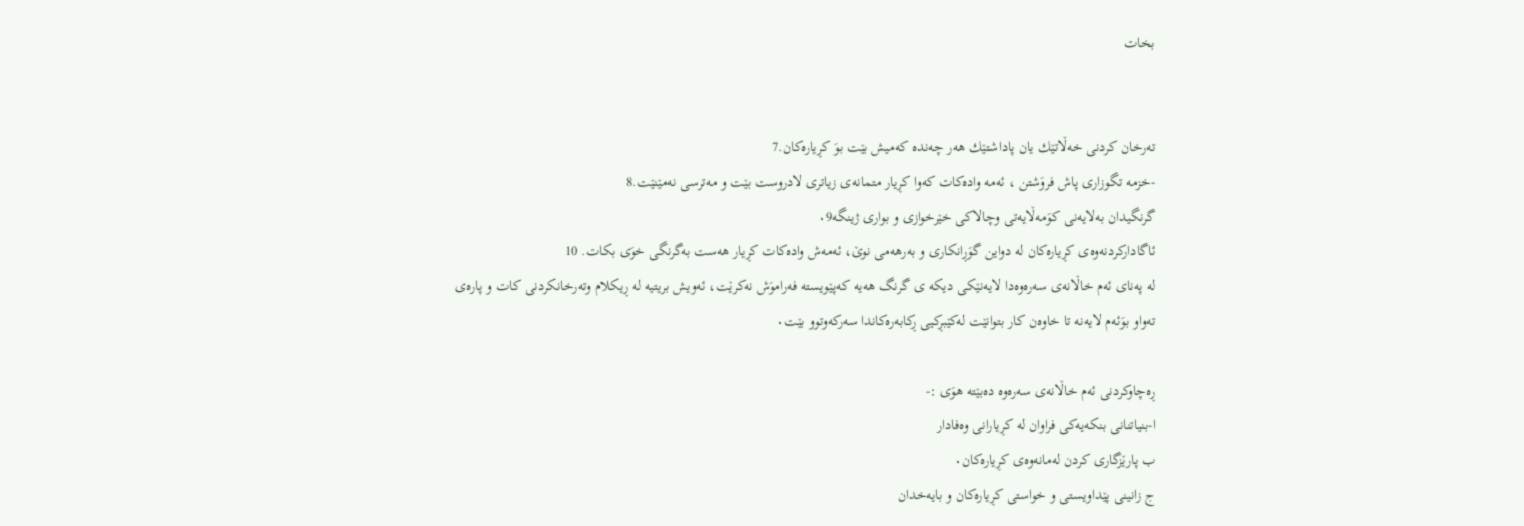بخات


تەرخان كردنی خەڵاتێك یان پاداشتێك هەر چەندە كەمیش بێت بوَ كڕیارەكان.7
-خزمە تگوزاری پاش فروَشتن ، ئەمە وادەكات كەوا كڕیار متمانەی زیاتری لادروست بێت و مەترسی نەمێنێت.8
گرنگیدان بەلایەنی كوَمەڵایەتی وچالاكی خێرخوازی و بواری ژینگە۰9
ئاگاداركردنەوەی كڕیارەكان لە دواین گوَڕانكاری و بەرهەمی نوێ، ئەمەش وادەكات كڕیار هەست بەگرنگی خوَی بكات. 10
لە پەنای ئەم خاڵانەی سەرەوەدا لایەنێكی دیكە ی گرنگ هەیە كەپێویستە فەراموَش نەكرێت، ئەویش بریتیە لە ڕیكلام وتەرخانكردنی كات و پارەی تەواو بوَئەم لایەنە تا خاوەن كار بتوانێت لەكێبڕكیی ڕكابەرەكاندا سەركەوتوو بێت۰

ڕەچاوكردنی ئەم خاڵانەی سەرەوە دەبێتە هوَی :-
ا-بنیاتنانی بنكەیەكی فراوان لە كڕیارانی وەفادار
ب پارێزگاری كردن لەمانەوەی كڕیارەكان۰
ج زانینی پێداویستی و خواستی كڕیارەكان و بایەخدان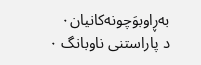بەڕاوبوَچونەكانیان۰
د پاراستنی ناوبانگ ۰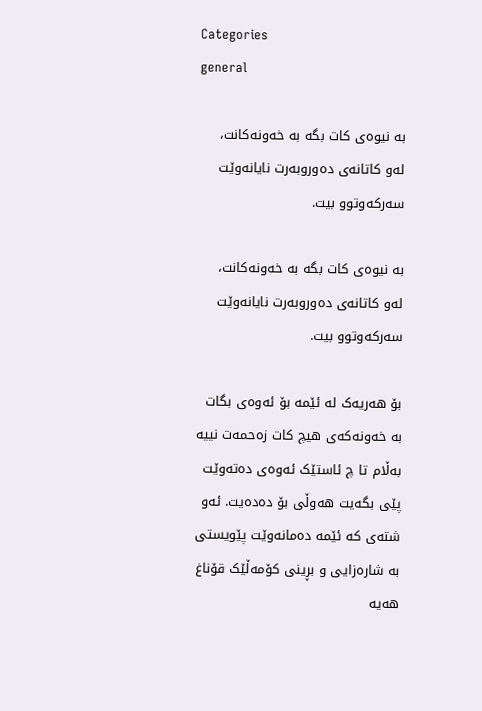Categories
general

بە نیوەی کات بگە بە خەونەکانت، لەو کاتانەی دەوروبەرت نایانەوێت سەرکەوتوو بیت.

بە نیوەی کات بگە بە خەونەکانت، لەو کاتانەی دەوروبەرت نایانەوێت سەرکەوتوو بیت.

بۆ هەریەک لە ئێمە بۆ ئەوەی بگات بە خەونەکەی هیچ کات زەحمەت نییە بەڵام تا چ ئاستێک ئەوەی دەتەوێت پێی بگەیت هەوڵی بۆ دەدەیت. ئەو شتەی کە ئێمە دەمانەوێت پێویستی بە شارەزایی و بڕینی کۆمەڵێک قۆناغ هەیە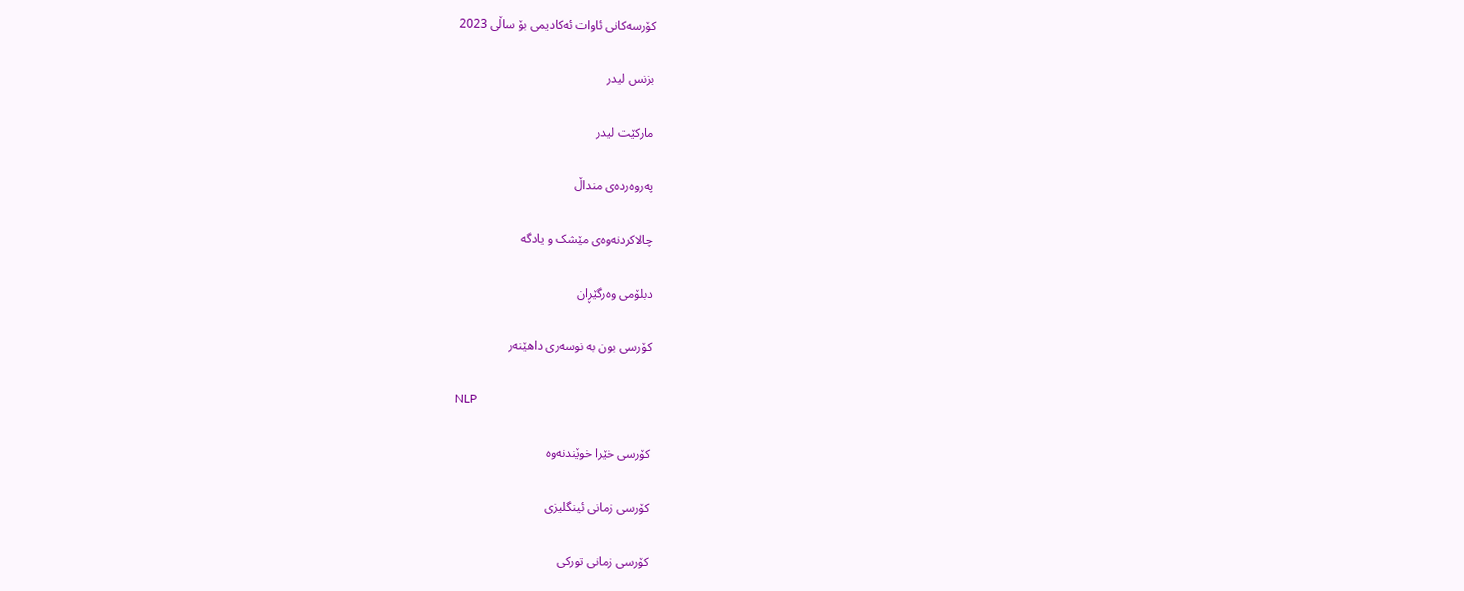کۆرسەکانی ئاوات ئەکادیمی بۆ ساڵی 2023

بزنس لیدر

مارکێت لیدر

پەروەردەی منداڵ

چالاکردنەوەی مێشک و یادگە

دبلۆمی وەرگێڕان

کۆرسی بون بە نوسەری داهێنەر

NLP

کۆرسی خێرا خوێندنەوە

کۆرسی زمانی ئینگلیزی

کۆرسی زمانی تورکی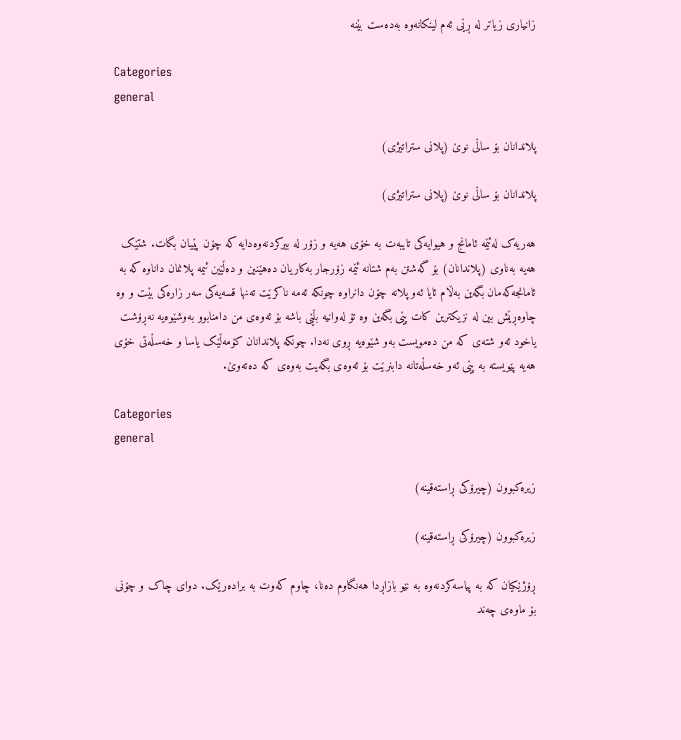زانیاری زیاتر لە ڕێی ئەم لینکانەوە بەدەست بێنە

Categories
general

پلاندانان بۆ ساڵی نوێ (پلانی ستراتیژی)

پلاندانان بۆ ساڵی نوێ (پلانی ستراتیژی)

هەریەک لەئێمە ئامانج و هیوایەکی تایبەت بە خۆی هەیە و زۆر لە بیرکردنەوەدایە کە چۆن پێیان بگات. شتێک هەیە بەناوی (پلاندانان) بۆ گەشتن بەم شتانە ئێمە زۆرجار بەکاریان دەهێنین و دەڵێین ئیمە پلانمان داناوە کە بە ئامانجەکەمان بگەین بەڵام ئایا ئەو پلانە چۆن دانراوە چونکە ئەمە ناکرێت تەنها قسەیەکی سەر زارەکی بێت و وە چاوەڕێش بین لە نزیکترین کات پێی بگەین وە تۆ لەوانیە بڵێی باشە بۆ ئەوەی من دامنابوو بەوشێوەیە نەڕۆشت یاخود ئەو شتەی کە من دەمویست بەو شێوەیە ڕوی نەدا. چونکە پلاندانان کۆمەڵێک یاسا و خەسڵەتی خۆی هەیە پێویستە بە پێی ئەو خەسڵەتانە دابنرێت بۆ ئەوەی بگەیت بەوەی کە دەتەوێ.

Categories
general

زیرەکبوون (چیرۆکی ڕاستەقینە)

زیرەکبوون (چیرۆکی ڕاستەقینە)

ڕۆژێکیان کە بە پیاسەکردنەوە بە نێو بازاڕدا هەنگاوم دەنا، چاوم کەوت بە برادەرێک. دوای چاک و چۆنی بۆ ماوەی چەند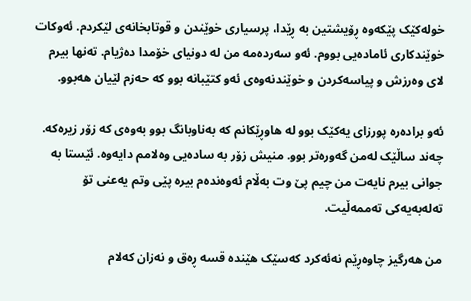خولەکێک پێکەوە ڕۆیشتین بە ڕێدا، پرسیاری خوێندن و قوتابخانەی لێکردم. ئەوکات خوێندکاری ئامادەیی بووم. ئەو سەردەمە من لە دونیای خۆمدا دەژیام. تەنها بیرم لای وەرزش و پیاسەکردن و خوێندنەوەی ئەو کتێبانە بوو کە حەزم لێیان هەبوو.

ئەو برادەرە پورزای یەکێک بوو لە هاوڕێکانم کە بەناوبانگ بوو بەوەی کە زۆر زیرەکە. چەند ساڵێک لەمن گەورەتر بوو. منیش زۆر بە سادەیی وەلامم دایەوە. ئێستا بە جوانی بیرم نایەت من چیم پێ وت بەڵام ئەوەندەم بیرە پێی وتم یەعنی تۆ تەلەبەیەکی تەممەڵیت.

من هەرگیز چاوەڕێم نەئەکرد کەسێک هێندە قسە ڕەق و نەزان کەلام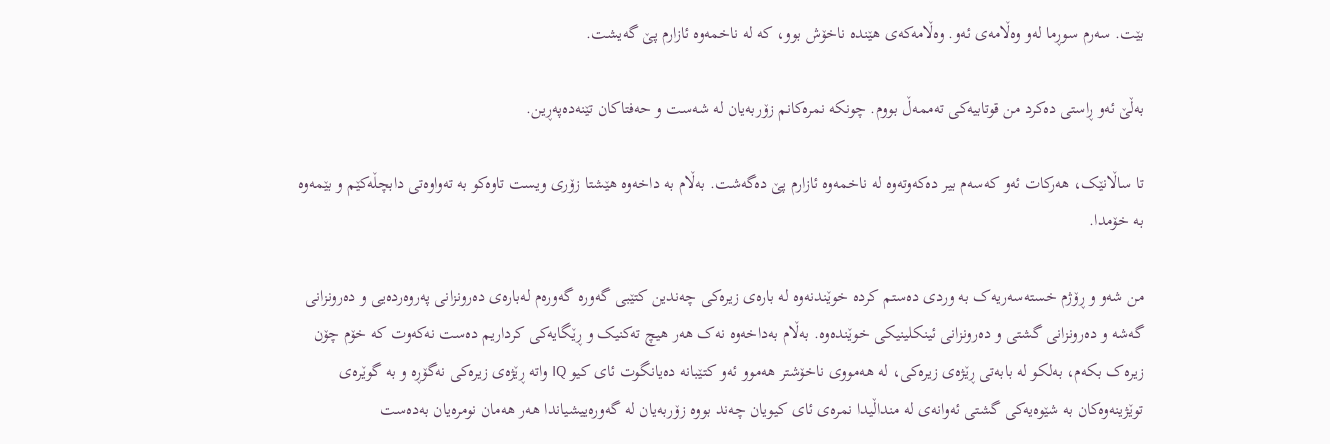بێت. سەرم سوڕما لەو وەڵامەی ئەو. وەڵامەکەی هێندە ناخۆش بوو، کە لە ناخمەوە ئازارم پێ گەیشت.

بەڵێ ئەو ڕاستی دەکرد من قوتابیەکی تەممەڵ بووم. چونکە نمرەکانم زۆربەیان لە شەست و حەفتاکان تێنەدەپەڕین.

تا ساڵانێک، هەرکات ئەو کەسەم بیر دەکەوتەوە لە ناخمەوە ئازارم پێ دەگەشت. بەڵام بە داخەوە هێشتا زۆری ویست تاوەکو بە تەواوەتی دابچڵەکێم و بێمەوە بە خۆمدا.

من شەو و ڕۆژم خستەسەریەک بە وردی دەستم کردە خوێندنەوە لە بارەی زیرەکی چەندین کتێبی گەورە گەورەم لەبارەی دەرونزانی پەروەردەیی و دەرونزانی گەشە و دەرونزانی گشتی و دەرونزانی ئینکلینیکی خوێندەوە. بەڵام بەداخەوە نەک هەر هیچ تەکنیک و ڕێگایەکی کرداریم دەست نەکەوت کە خۆم چۆن زیرەک بکەم، بەلکو لە بابەتی ڕێژەی زیرەکی، لە هەمووی ناخۆشتر هەموو ئەو کتێبانە دەیانگوت ئای کیو IQ واتە ڕێژەی زیرەکی نەگۆڕە و بە گوێرەی توێژینەوەکان بە شێوەیەکی گشتی ئەوانەی لە منداڵیدا نمرەی ئای کیویان چەند بووە زۆربەیان لە گەورەییشیاندا هەر هەمان نومرەیان بەدەست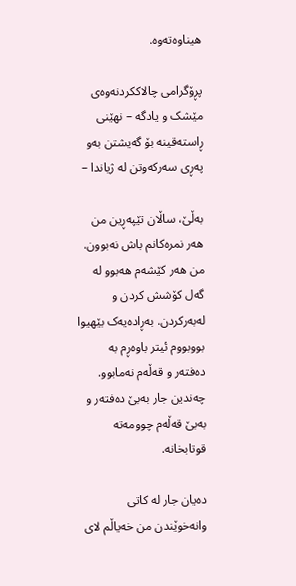هیناوەتەوە.

پڕۆگرامی چالاککردنەوەی مێشک و یادگە – نهێنی ڕاستەقینە بۆ گەیشتن بەو پەڕی سەرکەوتن لە ژیاندا –

بەڵێ، ساڵان تێپەڕین من هەر نمرەکانم باش نەبوون. من هەر کێشەم هەبوو لە گەل کۆشش کردن و لەبەرکردن. بەڕادەیەک بێهیوا بووبووم ئیتر باوەڕم بە دەفتەر و قەڵەم نەمابوو. چەندین جار بەبێ دەفتەر و بەبێ قەڵەم چوومەتە قوتابخانە.

دەیان جار لە کاتی وانەخوێندن من خەیاڵم لای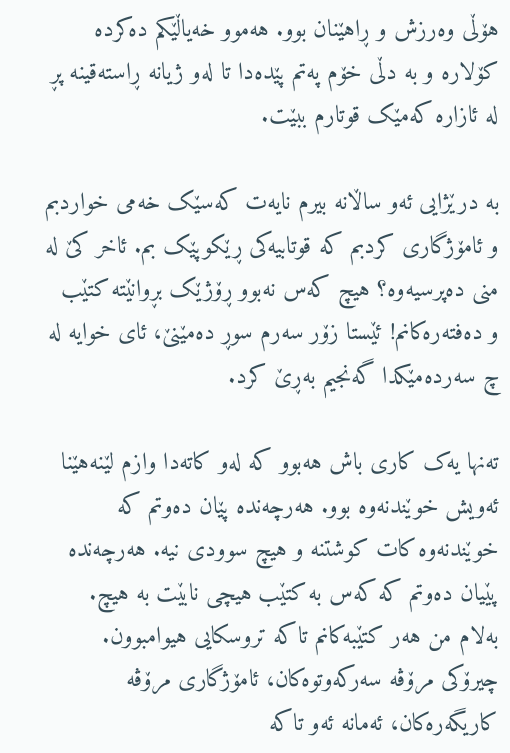هۆڵی وەرزش و ڕاهێنان بوو. هەموو خەیاڵێکم دەکردە کۆلارە و بە دڵی خۆم پەتم پێدەدا تا لەو ژیانە ڕاستەقینە پڕ لە ئازارە کەمێک قوتارم ببێت.

بە درێژایی ئەو ساڵانە بیرم نایەت کەسێک خەمی خواردبم و ئامۆژگاری کردبم کە قوتابیەکی ڕێکوپێک بم. ئاخر کێ لە منی دەپرسیەوە؟ هیچ کەس نەبوو ڕۆژێک بڕوانێتە کتێب و دەفتەرەکانم! ئێستا زۆر سەرم سوڕ دەمێنێ، ئای خوایە لە چ سەردەمێکدا گەنجیم بەڕێ کرد.

تەنها یەک کاری باش هەبوو کە لەو کاتەدا وازم لێنەهێنا ئەویش خوێندنەوە بوو. هەرچەندە پێان دەوتم کە خوێندنەوە کات کوشتنە و هیچ سوودی نیە. هەرچەندە پێیان دەوتم کە کەس بە کتێب هیچی نابێت بە هیچ. بەلام من هەر کتێبەکانم تاکە تروسکایی هیوامبوون. چیرۆکی مرۆڤە سەرکەوتوەکان، ئامۆژگاری مرۆڤە کاریگەرەکان، ئەمانە ئەو تاکە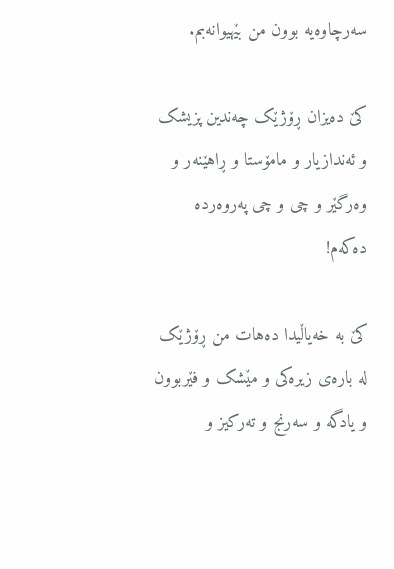سەرچاوەیە بوون من بێهیوانەبم.

کێ دەیزان ڕۆژێک چەندین پزیشک و ئەندازیار و مامۆستا و ڕاهێنەر و وەرگێر و چی و چی پەروەردە دەکەم!

کێ بە خەیاڵیدا دەهات من ڕۆژێک لە بارەی زیرەکی و مێشک و فێربوون و یادگە و سەرنج و تەرکیز و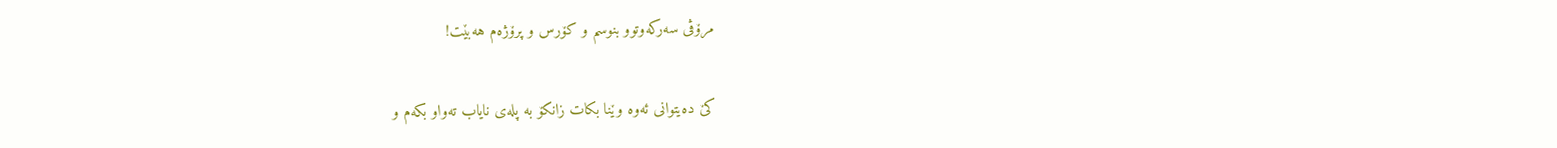مرۆڤی سەرکەوتوو بنوسم و کۆرس و پرۆژەم هەبێت!

کێ دەیتوانی ئەوە وێنا بکات زانکۆ بە پلەی نایاب تەواو بکەم و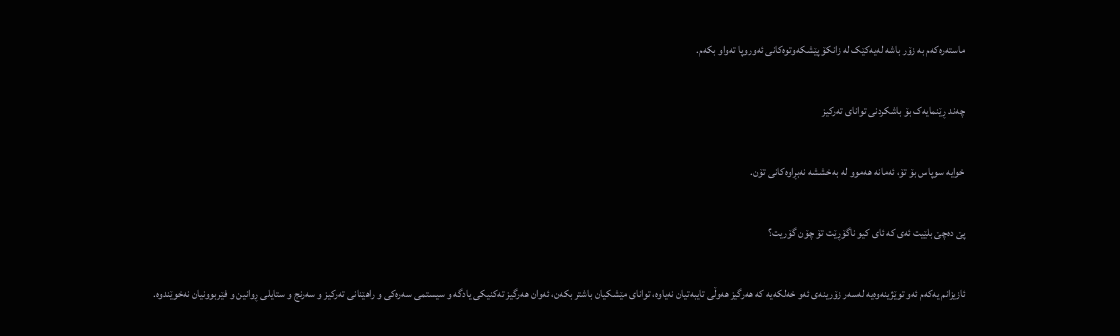ماستەرەکەم بە زۆر باشە لەیەکێک لە زانکۆ پێشکەوتوەکانی ئەوروپا تەواو بکەم.

چەند ڕێنمایەک بۆ باشکردنی توانای تەرکیز

خوایە سوپاس بۆ تۆ، ئەمانە هەموو لە بەخششە نەبڕاوەکانی تۆن.

پێ دەچێ بلێیت ئەی کە ئای کیو ناگۆڕێت تۆ چۆن گۆریت؟

ئازیزانم یەکەم ئەو توێژینەوەیە لەسەر زۆرینەی ئەو خەلکەیە کە هەرگیز هەوڵی تایبەتیان نەیاوە، توانای مێشکیان باشتر بکەن، ئەوان هەرگیز تەکنیکی یادگە و سیستمی سەرەکی و راهێنانی تەرکیز و سەرنج و ستایلی ڕوانین و فێربوونیان نەخوێندوە.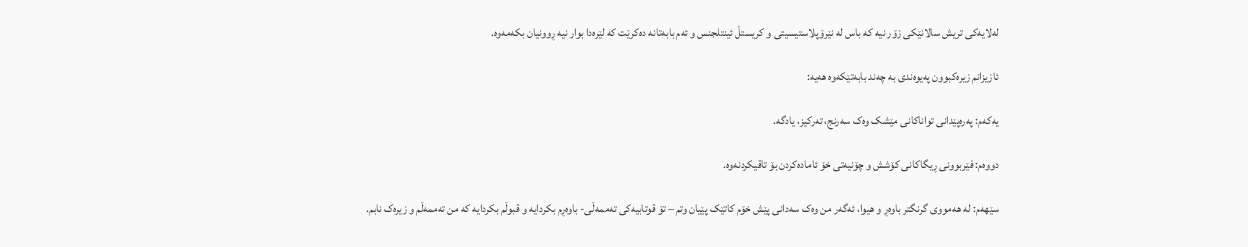لەلایەکی تریش سالانێکی زۆر نیە کە باس لە نێرۆپلاستیسیتی و کریستڵ ئینتلجنس و ئەم بابەتانە دەکرێت کە لێرەدا بوار نیە ڕوونیان بکەمەوە.

ئازیزانم زیرەکبوون پەیوەندی بە چەند بابەتێکەوە هەیە:

یەکەم: پەرەپێدانی تواناکانی مێشک وەک سەرنج، تەرکیز، یادگە.

دووەم: فێربوونی ڕیگاکانی کۆشش و چۆنیەتی خۆ ئامادەکردن بۆ تاقیکردنەوە.

سێهەم: لە هەمووی گرنگتر باوەڕ و هیوا، ئەگەر من وەک سەدانی پێش خۆم کاتێک پێیان وتم – تۆ قوتابیەکی تەممەڵی- باوەڕم بکردایە و قبوڵم بکردایە کە من تەممەڵم و زیرەک نابم.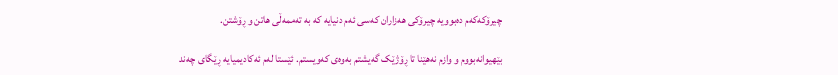چیرۆکەکەم دەبوویە چیرۆکی هەزاران کەسی ئەم دنیایە کە بە تەممەڵی هاتن و ڕۆشتن.

بێهیوانەبووم و وازم نەهێنا تا ڕۆژێک گەیشتم بەوەی کەویستم. ئێستا لەم ئەکادیمیایە ڕێگای چەند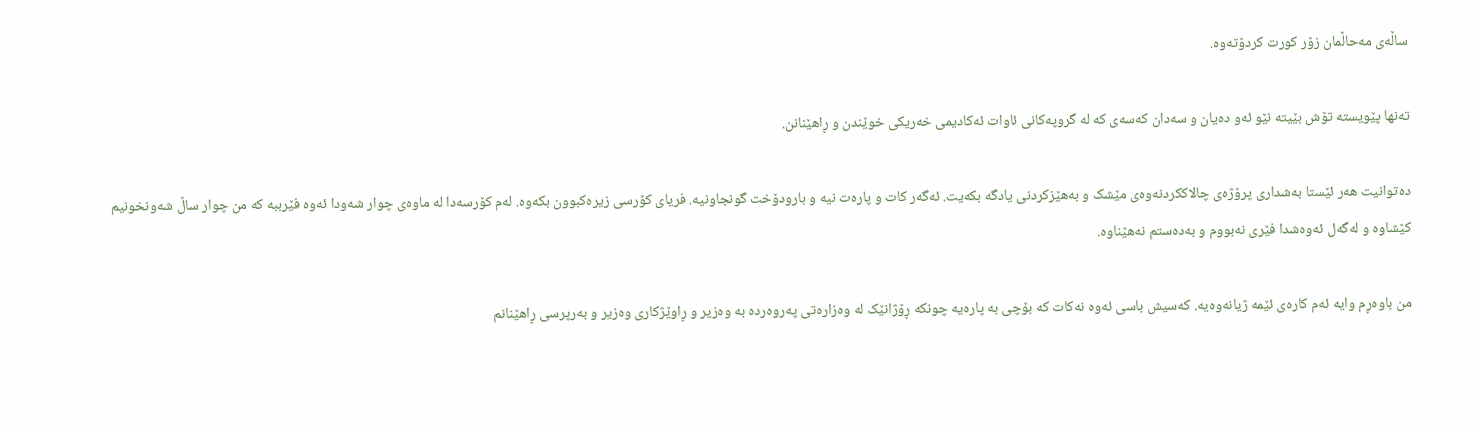ساڵەی مەحاڵمان زۆر کورت کردۆتەوە.

تەنها پێویستە تۆش بێیتە نێو ئەو دەیان و سەدان کەسەی کە لە گروپەکانی ئاوات ئەکادیمی خەریکی خوێندن و ڕاهێنانن.

دەتوانیت هەر ئێستا بەشداری پرۆژەی چالاککردنەوەی مێشک و بەهێزکردنی یادگە بکەیت. ئەگەر کات و پارەت نیە و بارودۆخت گونجاونیە. فریای کۆرسی زیرەکبوون بکەوە. لەم کۆرسەدا لە ماوەی چوار شەودا ئەوە فێرببە کە من چوار ساڵ شەونخونیم کێشاوە و لەگەل ئەوەشدا فێری نەبووم و بەدەستم نەهێناوە.

من باوەڕم وایە ئەم کارەی ئێمە ژیانەوەیە. کەسیش باسی ئەوە نەکات کە بۆچی بە پارەیە چونکە ڕۆژانێک لە وەزارەتی پەروەردە بە وەزیر و ڕاوێژکاری وەزیر و بەرپرسی ڕاهێنانم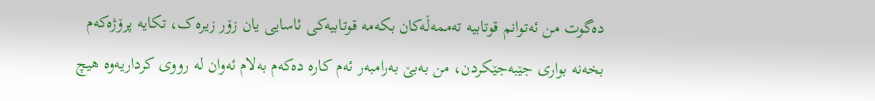دەگوت من ئەتوانم قوتابیە تەممەڵەکان بکەمە قوتابیەکی ئاسایی یان زۆر زیرەک، تکایە پرۆژەکەم بخەنە بواری جێبەجێکردن، من بەبێ بەرامبەر ئەم کارە دەکەم بەلام ئەوان لە رووی کرداریەوە هیچ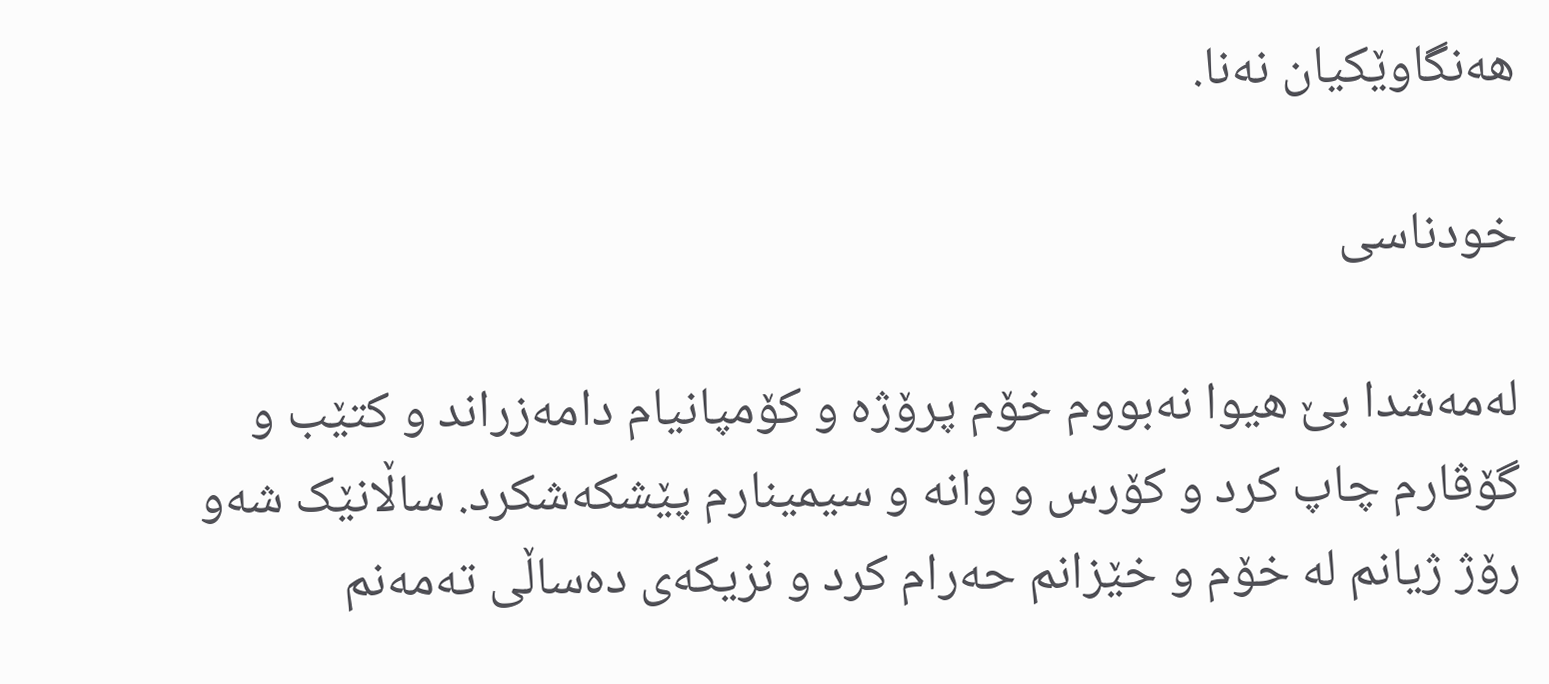هەنگاوێکیان نەنا.

خودناسی

لەمەشدا بێ هیوا نەبووم خۆم پرۆژە و کۆمپانیام دامەزراند و کتێب و گۆڤارم چاپ کرد و کۆرس و وانە و سیمینارم پێشکەشکرد. ساڵانێک شەو رۆژ ژیانم لە خۆم و خێزانم حەرام کرد و نزیکەی دەساڵی تەمەنم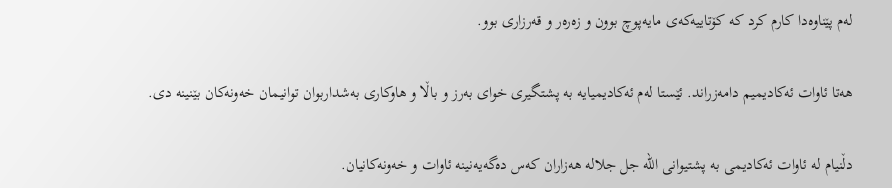لەم پێناوەدا کارم کرد کە کۆتاییەکەی مایەپوچ بوون و زەرەر و قەرزاری بوو.

هەتا ئاوات ئەکادیمیم دامەزراند. ئێستا لەم ئەکادیمیایە بە پشتگیری خوای بەرز و باڵا و هاوکاری بەشداربوان توانیمان خەونەکان بێنینە دی.

دڵنیام لە ئاوات ئەکادیمی بە پشتیوانی الله جل جلاله هەزاران کەس دەگەیەنینە ئاوات و خەونەکانیان.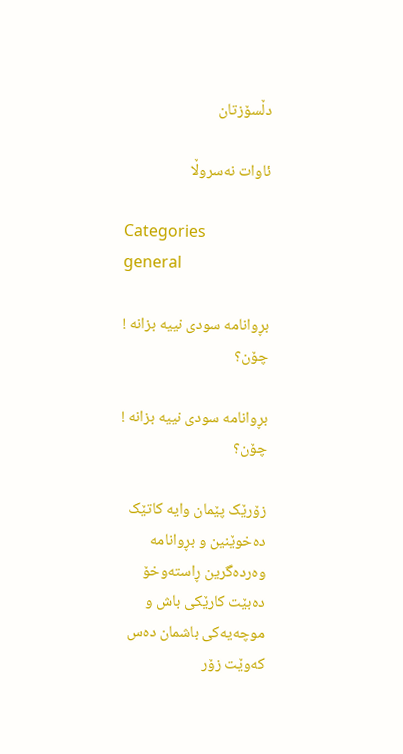دڵسۆزتان

ئاوات نەسروڵا

Categories
general

بڕوانامە سودی نییە بزانە ! چۆن؟

بڕوانامە سودی نییە بزانە ! چۆن؟

زۆرێک پێمان وایە کاتێک دەخوێنین و بڕوانامە وەردەگرین ڕاستەوخۆ دەبێت کارێکی باش و موچەیەکی باشمان دەس کەوێت زۆر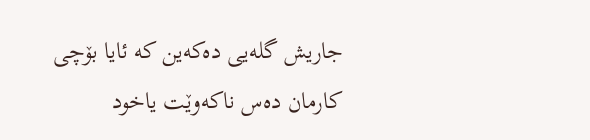جاریش گلەیی دەکەین کە ئایا بۆچی کارمان دەس ناکەوێت یاخود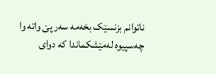ناتوانم بزنسێک بخەمە سەر پێ واتە وا چەسپیوە لەمێشکماندا کە دوای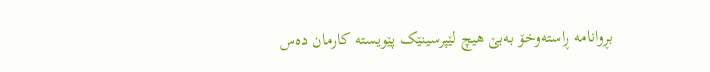بڕوانامە ڕاستەوخۆ بەبێ هیچ لێپرسینێک پێویستە کارمان دەس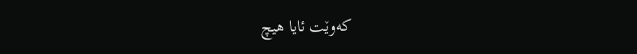کەوێت ئایا هیچ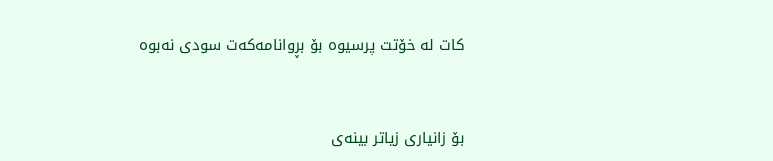کات لە خۆتت پرسیوە بۆ بڕوانامەکەت سودی نەبوە


بۆ زانیاری زیاتر بینەی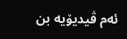ئەم ڤیدیۆیە بن